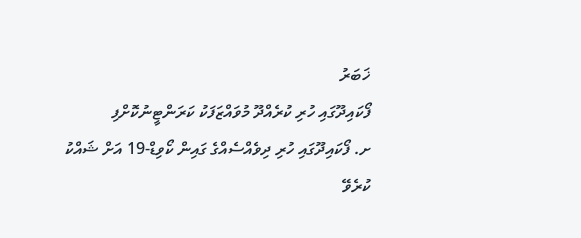ޚަބަރު
ފޯކައިދޫގައި ހުރި ކުރެއްދޫ މުވައްޒަފަކު ކަރަންޓީނުކޮށްފި
ށ. ފޯކައިދޫގައި ހުރި ދިވެއްސެއްގެ ގައިން ކޯވިޑް-19 އަށް ޝައްކު ކުރެވޭ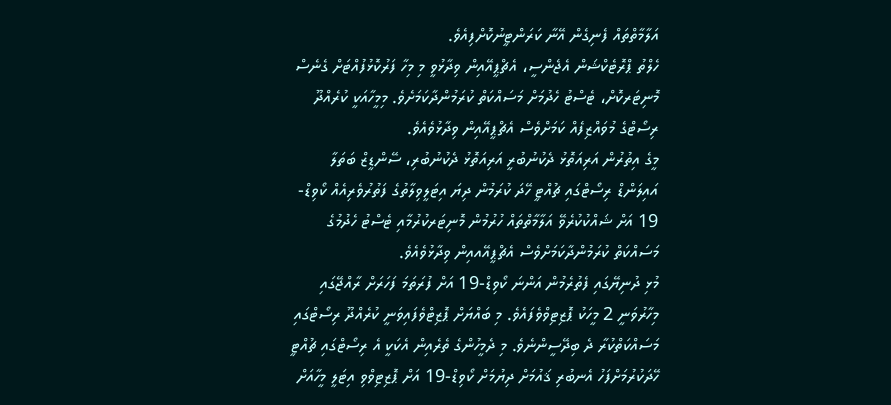އަލާމާތްތައް ފެނިގެން އޭނާ ކަރަންޓީނުކޮށްފިއެވެ.
ހެލްތު ޕްރޮޓެކްޝަން އެޖެންސީ، އެޗްޕީއޭއިން ވިދާޅުވީ މި މިހާ ފަރުކޮޅުފުއްޓަށް ގެނެސް މޮނިޓަރކޮށް، ޓެސްޓު ހެދުމަށް މަސައްކަތް ކުރަމުންދާކަމަށެވެ. މިމީހާއަކީ ކުރެއްދޫ ރިސޯޓްގެ މުވައްޒިފެއް ކަމަށްވެސް އެޗްޕީއޭއިން ވިދާޅުވެއެވެ.
މީގެ އިތުރުން އަރިއަތޮޅު ދެކުނުބުރީ އަރިއަތޮޅު ދެކުނުބުރި، ސޭންޑީޒް ބަތަލާ އައިލަންޑް ރިސޯޓްގައި ޗުއްޓީ ހޭދަ ކުރަމުން ދިޔަ އިޓަލީވިލާތުގެ ފަތުރުވެރިއެއް ކޯވިޑް- 19 އަށް ޝައްކުކުރެވޭ އަލާމާތްތައް ހުރުމުން މޮނިޓަރކުރުމާއި ޓެސްޓު ހެދުމުގެ މަސައްކަތް ކުރަމުންދާކަމަށްވެސް އެޗްޕީއޭއއިން ވިދާޅުވެއެވެ.
މުޅި ދުނިޔޭގައި ފެތުރެމުން އަންނަ ކޯވިޑް-19 އަށް ފުރަތަމަ ފަހަރަށް ރާއްޖޭގައި މިހާރުވަނީ 2 މީހަކު ޕޮޒިޓިވްވެފައެވެ. މި ބައްޔަށް ޕޮޒިޓްވެފައިވަނީ ކުރެއްދޫ ރިސޯޓްގައި މަސައްކަތްކުރާ ދެ ބިދޭސީންނެވެ. މި ދެމީހުންގެ ތެރެއިން އެކަކީ އެ ރިސޯޓްގައި ޗުއްޓީ ހޭދަކުރުމަށްފަހު އެނބުރި ޤައުމަށް ދިޔުމަށް ކޯވިޑް-19 އަށް ޕޮޒިޓިވްވި އިޓަލީ މީހާއަށް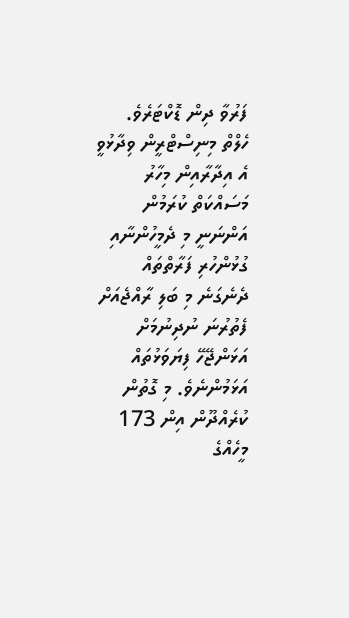ފަރުވާ ދިން ޑޮކްޓަރެވެ.
ހެލްތް މިނިސްޓްރީން ވިދާޅުވީ އެ އިދާރާއިން މިހާރު މަސައްކަތް ކުރަމުން އަންނަނީ މި ދެމީހުންނާއި ގުޅުންހުރި ފަރާތްތައް ދެނެގަނެ މި ބަލި ރާއްޖެއަށް ފެތުރުނަ ނުދިނުމަށް އަޅަންޖޭހޭ ފިޔަވަޅުތައް އަޅަމުންނެވެ. މި ގޮތުން ކުރެއްދޫން އިން 173 މީހެއްގެ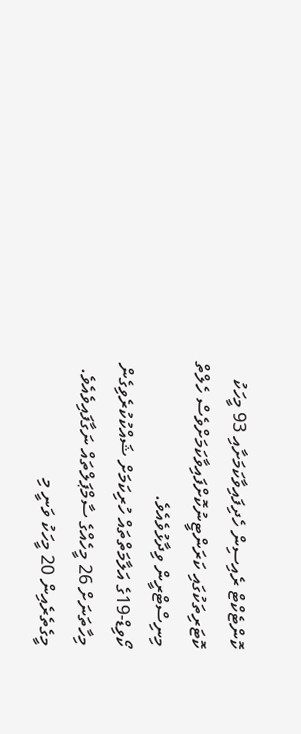ކޮންޓެކްޓް ރެއިސިން ހެދިފައިވާކަމަށާއި 93 މީހަކު ކޮޓަރިތަކުގައި ކަރަންޓީނުކޮށްފައިވާކަމަށްވެސް ހެލްތް މިނިސްޓްރީން ވިދާޅުވެއެވެ.
ކޯވިޑް-19ގެ އަލާމަތްތައް ހުރިކަމަށް ޝައްކުކުރެވިގެން މިހާތަނަށް 26 މީހެއްގެ ސާމްޕަލްތައް ނަގާފައިވެއެވެ. މީގެތެރެއިން 20 މީހަކު ވަނީ މި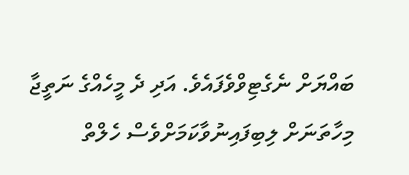ބައްޔަށް ނެގެޓިވްވެފައެވެ. އަދި ދެ މީހެއްގެ ނަތީޖާ މިހާތަނަށް ލިބިފައިނުވާކަމަށްވެސް ހެލްތް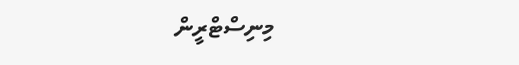މިނިސްޓްރީން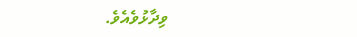ވިދާޅުވެއެވެ.